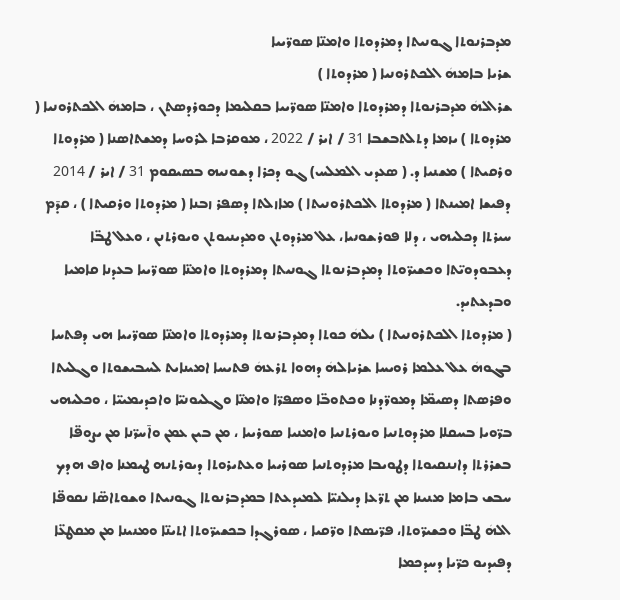ܡܕܒܪܢܘܬܐ ܓܘܢܝܬܐ ܕܡܪܕܘܬܐ ܘܐܡܢ̈ܐ ܣܘܪ̈ܝܝܐ
ܫܪܝܐ ܒܐܡܗܿ ܐܠܟܬܪܘܢܝܐ ( ܡܪܕܘܬܐ )
ܫܪܐܠܗܿ ܡܕܒܪܢܘܬܐ ܕܡܪܕܘܬܐ ܘܐܡܢ̈ܐ ܣܘܪ̈ܝܝܐ ܒܩܠܝܡܐ ܕܟܘܪܕܣܬܢ ، ܒܐܡܗܿ ܐܠܟܬܪܘܢܝܐ ( ܡܪܕܘܬܐ ) ܝܙܡܐ ܕܬܠܬܒܫܒܐ 31 / ܐܝܪ / 2022 ، ܡܘܩܪܒܐ ܠܪܘܚܐ ܕܡܫܬܐܣܢܐ ( ܡܪܕܘܬܐ ܘܪܩܝܬܐ ) ܡܫܢܝܐ ܕ. ( ܣܥܕܝ ܐܠܡܠܚ) ܓܘ ܕܟܪܐ ܕܫܘܢܝܗ ܒܣܝܩܘܡ 31 / ܐܝܪ / 2014 ܕܦܝܫܐ ܐܡܝܢܬܐ ( ܡܪܕܘܬܐ ܐܠܟܬܪܘܢܝܬܐ ) ܡܐܙܠܬܐ ܕܣܦܪ ܙܒܢܐ ( ܡܪܕܘܬܐ ܘܪܩܝܬܐ ) ، ܩܕ̄ܡ ܚܝܪܬܐ ܕܟܠܝܗܝ ، ܕܠܐ ܦܘܪܫܘܢܝܐ، ܥܠ ܡܪܕܘܬܢ ܘܡܕܝܢܝܘܬܢ ܘܝܘܪܬܢܢ ، ܘܥܠ ܛܒ̈ܐ ܕܥܒܘܕܘܝ̈ܬܐ ܘܟܫܝܪ̈ܘܬܐ ܕܡܕܒܪܢܘܬܐ ܓܘܢܝܬܐ ܕܡܪܕܘܬܐ ܘܐܡܢ̈ܐ ܣܘܪ̈ܝܝܐ ܒܥܕܢܐ ܩܐܡܝܐ ܘܒܕܥܬܝܕ.
( ܡܪܕܘܬܐ ܐܠܟܬܪܘܢܝܬܐ ) ܝܠܗܿ ܟܘܬܐ ܕܡܕܒܪܢܘܬܐ ܕܡܪܕܘܬܐ ܘܐܡܢ̈ܐ ܣܘܪ̈ܝܝܐ ܗܝ ܕܦܬܚܐ ܒܓܘܗܿ ܥܠ ܥܠܡܐ ܪܘܝܚܐ ܫܪܝܐܠܗܿ ܕܗܘܐ ܬܪܥܗܿ ܦܬܝܚܐ ܐܡܝܢܐܝܬ ܠܚܒܝܫܘܬܐ ܘܓܠܝܬܐ ܘܦܪܣܬܐ ܕܣܝܡ̈ܐ ܕܡܘܪ̈ܕܢܐ ܘܟܬܘܒ̈ܐ ܘܣܦܪ̈ܐ ܘܐܡܢ̈ܐ ܘܓܠܝܘܢܝ̈ܐ ܘܐܟܕܝܡܝܝ̈ܐ ، ܘܟܠܝܗܝ ܒܪ̈ܘܝܐ ܒܚܩܠܐ ܡܪܕܘܬܢܝܐ ܘܝܘܪܬܢܝܐ ܘܐܡܢܝܐ ܣܘܪܝܝܐ ، ܡܢ ܒܝܢ ܥܡܢ ܘܐ̄ܚܪ̈ܢܐ ܡܢ ܝܨܘܦ̈ܐ ܒܫܪܪܬܐ ܕܐܢܢܩܝܘܬܐ ܕܛܘܝܒܐ ܡܪܕܘܬܢܝܐ ܣܘܪܝܝܐ ܘܥܬܝܪܘܬܐ ܕܝܘܪܬܢܗ ܛܝܡܢܐ ܘܐܦ ܗܕܟ ܚܒܫ ܒܐܡܐ ܡܢܝܢܐ ܡܢ ܬܪ̈ܥܐ ܕܝܠܢܝ̈ܐ ܠܡܝܕܥܬܐ ܒܡܕܒܪܢܘܬܐ ܓܘܢܝܬܐ ܘܫܘܬܐܣ̈ܐ ܢܩܘܦ̈ܐ ܐܠܗܿ ܛܒ̈ܐ ܘܟܫܝܪ̈ܘܬܐ، ܦܪ̈ܝܣܬܐ ܘܪ̈ܩܝܐ ، ܣܘܪܓܕܐ ܒܟܫܝܪ̈ܘܬܐ ܐܬܝܢ̈ܐ ܘܡܢܝܢܐ ܡܢ ܡܩܛܥ̈ܐ ܕܦܝܕܝܘ ܟܪ̈ܝܐ ܕܚܕܟܡܐ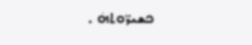ܟܫܝܪ̈ܘܬܗܿ .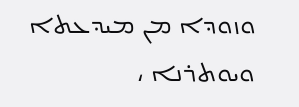ܘܙܘܕܐ ܡܢ ܡܝܕܥܬܐ ܘܝܘܬܪܢܐ ،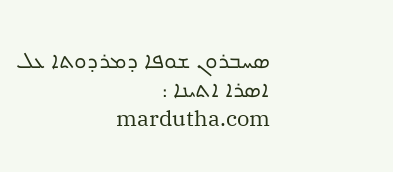ܣܚܒܪܘܢ ܫܘܦܐ ܕܡܪܕܘܬܐ ܥܠ ܐܣܪܐ ܐܬܝܢܐ : mardutha.com